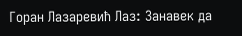Горан Лазаревић Лаз: Занавек да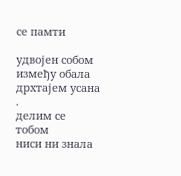се памти

удвојен собом
између обала
дрхтајем усана
.
делим се тобом
ниси ни знала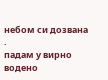небом си дозвана
.
падам у вирно
водено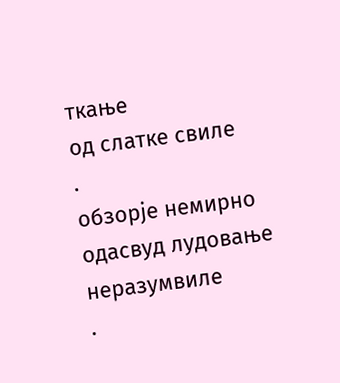ткање
од слатке свиле
.
обзорје немирно
одасвуд лудовање
неразумвиле
.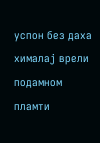успон без даха
хималај врели
подамном пламти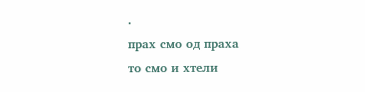.
прах смо од праха
то смо и хтели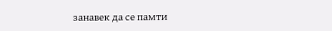занавек да се памти